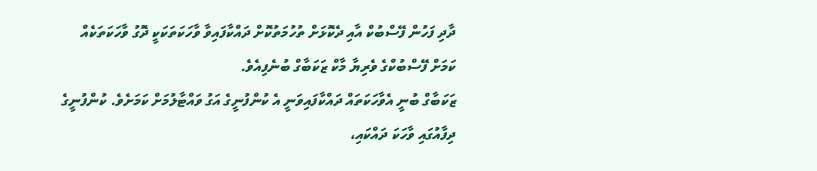ދާދި ފަހުން ފޭސްބުކް އާއި ދެކޮޅަށް ތުހުމަތުކޮށް ދައްކާފައިވާ ވާހަކަތަކަކީ ދޮގު ވާހަކަތަކެއް ކަމަށް ފޭސްބުކްގެ ވެރިޔާ މާކް ޒަކަބާގް ބުނެފިއެވެ.
ޒަކަބާގް ބުނީ އެވާހަކަތައް ދައްކާފައިވަނީ އެ ކުންފުނީގެ އަގު ވައްޓާލުމަށް ކަމަށެވެ. ކުންފުނީގެ ދިފާއުގައި ވާހަކަ ދައްކައި،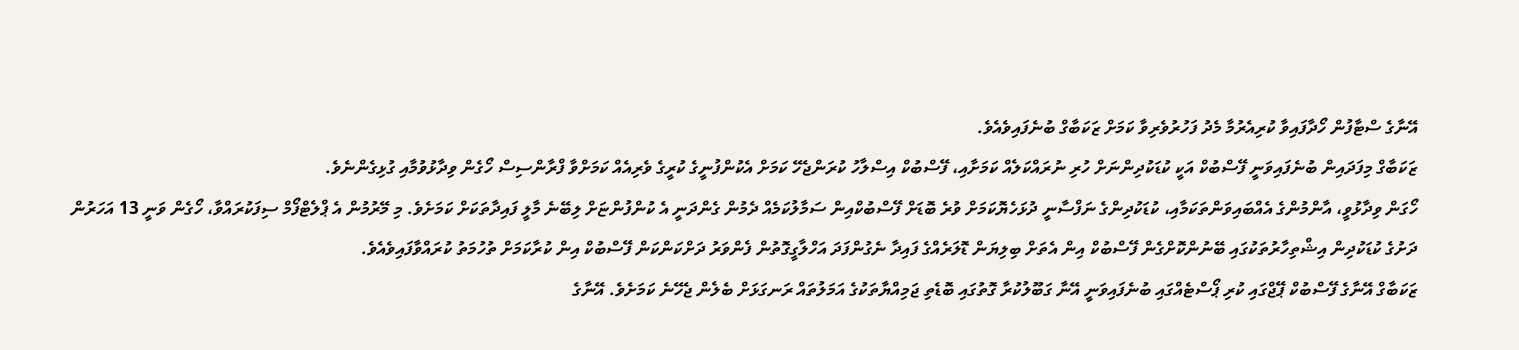އޭނާގެ ސްޓާފުން ހޯދާފައިވާ ކުރިއެރުމާ މެދު ފަހުރުވެރިވާ ކަމަށް ޒަކަބާގް ބުނެފައިވެއެވެ.
ޒަކަބާގް މިފަދައިން ބުނެފައިވަނީ ފޭސްބުކް އަކީ ކުޑަކުދިންނަށް ހުރި ނުރައްކަލެއް ކަމަށާއި، ފޭސްބުކް އިސްލާހު ކުރަންޖެހޭ ކަމަށް އެކުންފުނީގެ ކުރީގެ ވެރިއެއް ކަމަށްވާ ފްރާންސިސް ހޯގެން ވިދާޅުވުމާއި ގުޅިގެންނެވެ.
ހޯގަން ވިދާޅުވީ، އާންމުންގެ އެއްބައިވަންތަކަމާއި، ކުޑަކުދިންގެ ނަފްސާނީ ދުޅަހެޔޮކަމަށް ވުރެ ބޮޑަށް ފޭސްބުކްއިން ސަމާލުކަމެއް ދެމުން ގެންދަނީ އެ ކުންފުންޏަށް ލިބޭނެ މާލީ ފައިދާތަކަށް ކަމަށެވެ. މި މޭރުމުން އެ ޕްލެޓްފޯމް ސިފަކުރައްވާ، ހޯގެން ވަނީ 13 އަހަރުން ދަށުގެ ކުޑަކުދިން އިޝްތިހާރުތަކުގައި ބޭނުންކޮށްގެން ފޭސްބުކް އިން އެތަށް ބިލިޔަން ޑޮލަރެއްގެ ފައިދާ ނެގުންފަދަ އަހްލާގީގޮތުން ފެންވަރު ދަށްކަންކަން ފޭސްބުކް އިން ކުރާކަމަށް ތުހުމަތު ކުރައްވާފައިވެއެވެ.
ޒަކަބާގް އޭނާގެ ފޭސްބުކް ޕޭޖްގައި ކުރި ޕޯސްޓެއްގައި ބުނެފައިވަނީ އޭނާ ގަބޫލުކުރާ ގޮތުގައި ބޮޑެތި ޖަމިއްޔާތަކުގެ އަމަލުތައް ރަނގަޅަށް ބެލެން ޖެހޭނެ ކަމަށެވެ. އޭނާގެ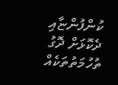ކުންފުންޏާއި ދެކޮޅަށް ދޮގު ތުހުމަތުތަކެއް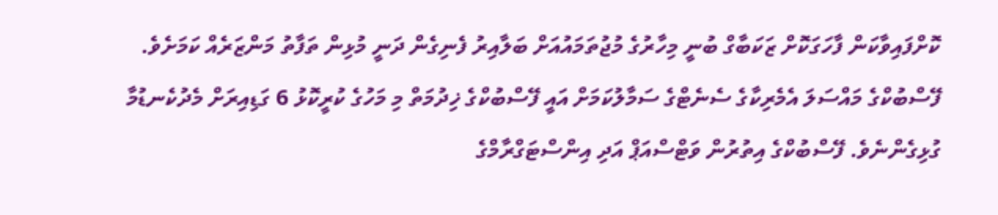ކޮށްފައިވާކަން ފާހަގަކޮށް ޒަކަބާގް ބުނީ މިހާރުގެ މުޖުތަމައުއަށް ބަލާއިރު ފެނިގެން ދަނީ މުޅިން ތަފާތު މަންޒަރެއް ކަމަށެވެ.
ފޭސްބުކްގެ މައްސަލަ އެމެރިކާގެ ސެނެޓްގެ ސަމާލުކަމަށް އައީ ފޭސްބުކްގެ ޚިދުމަތް މި މަހުގެ ކުރީކޮޅު 6 ގަޑިއިރަށް މެދުކެނޑުމާ ގުޅިގެންނެވެ. ފޭސްބުކްގެ އިތުރުން ވަޓްސްއަޕް އަދި އިންސްޓަގްރާމްގެ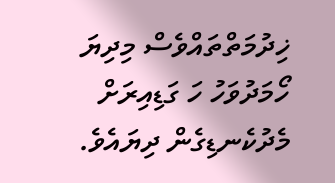ޚިދުމަތްތައްވެސް މިދިޔަ ހޯމަދުވަހު ހަ ގަޑިއިރަށް މެދުކެނޑިގެން ދިޔައެވެ.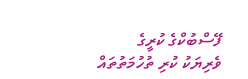ފޭސްބުކްގެ ކުރީގެ ވެރިޔަކު ކުރި ތުހުމަތުތައް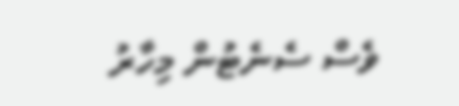ވެސް ސެނެޓުން މިހާރު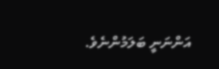އަންނަނީ ބަލަމުންނެވެ.